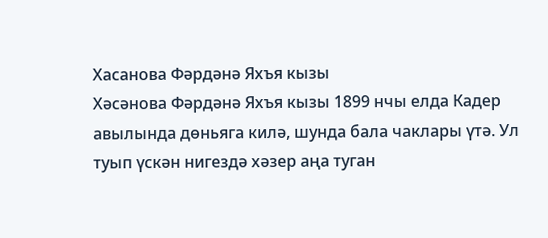Хасанова Фәрдәнә Яхъя кызы
Хәсәнова Фәрдәнә Яхъя кызы 1899 нчы елда Кадер авылында дөньяга килә, шунда бала чаклары үтә. Ул туып үскән нигездә хәзер аңа туган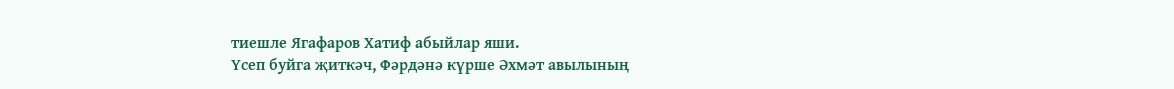тиешле Ягафаров Хатиф абыйлар яши.
Үсеп буйга җиткәч, Фәрдәнә күрше Әхмәт авылының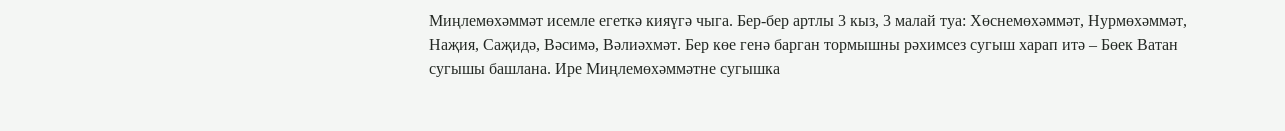Миңлемөхәммәт исемле егеткә кияүгә чыга. Бер-бер артлы 3 кыз, 3 малай туа: Хөснемөхәммәт, Нурмөхәммәт, Наҗия, Саҗидә, Вәсимә, Вәлиәхмәт. Бер көе генә барган тормышны рәхимсез сугыш харап итә – Бөек Ватан сугышы башлана. Ире Миңлемөхәммәтне сугышка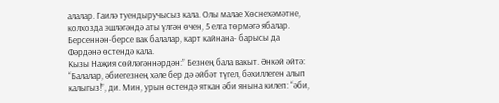алалар. Гаилә туендыручысыз кала. Олы малае Хөснехәмәтне, колхозда эшләгәндә аты үлгән өчен, 5 елга төрмәгә ябалар.
Берсеннән-берсе вак балалар, карт кайнана- барысы да Фәрдәнә өстендә кала.
Кызы Наҗия сөйләгәннәрдән:” Безнең бала вакыт. Әнкәй әйтә: “Балалар, әбиегезнең хәле бер дә әйбәт түгел, бәхиллеген алып калыгыз!”, ди. Мин, урын өстендә яткан әби янына килеп: “әби,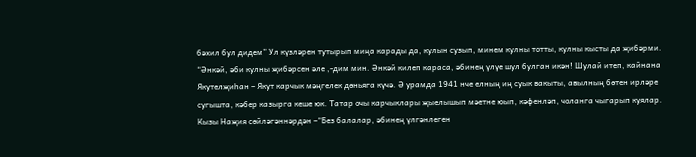бәхил бул дидем” Ул күзләрен тутырып миңа карады да, кулын сузып, минем кулны тотты, кулны кысты да җибәрми. “Әнкәй, әби кулны җибәрсен әле ,-дим мин. Әнкәй килеп караса, әбинең үлүе шул булган икән! Шулай итеп, кайнана Якутелҗиһан – Якут карчык мәңгелек дөньяга күчә. Ә урамда 1941 нче елның иң суык вакыты, авылның бөтен ирләре сугышта, кәбер казырга кеше юк. Татар очы карчыклары җыелышып мәетне юып, кәфенләп, чоланга чыгарып куялар.
Кызы Наҗия сөйләгәннәрдән –“Без балалар, әбинең үлгәнлеген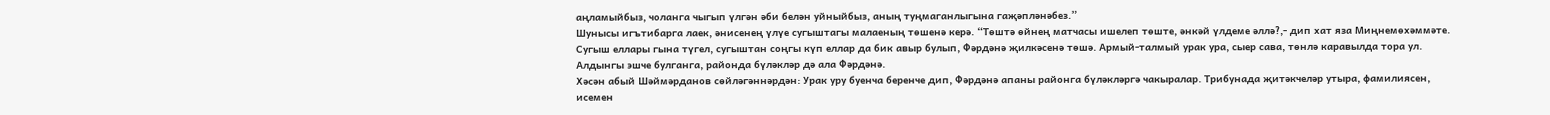аңламыйбыз, чоланга чыгып үлгән әби белән уйныйбыз, аның туңмаганлыгына гаҗәпләнәбез.”
Шунысы игътибарга лаек, әнисенең үлүе сугыштагы малаеның төшенә керә. “Төштә өйнең матчасы ишелеп төште, әнкәй үлдеме әллә?,- дип хат яза Миңнемөхәммәте.
Сугыш еллары гына түгел, сугыштан соңгы күп еллар да бик авыр булып, Фәрдәнә җилкәсенә төшә. Армый-талмый урак ура, сыер сава, төнлә каравылда тора ул. Алдынгы эшче булганга, районда бүләкләр дә ала Фәрдәнә.
Хәсән абый Шәймәрданов сөйләгәннәрдән: Урак уру буенча беренче дип, Фәрдәнә апаны районга бүләкләргә чакыралар. Трибунада җитәкчеләр утыра, фамилиясен, исемен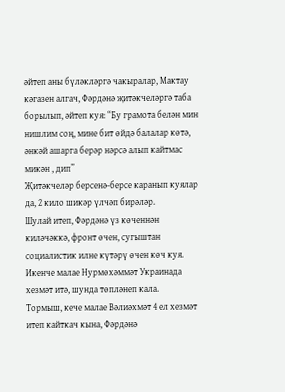әйтеп аны бүләкләргә чакыралар, Мактау кәгазен алгач, Фәрдәнә җитәкчеләргә таба борылып, әйтеп куя: “Бу грамота белән мин нишлим соң, мине бит өйдә балалар көтә, әнкәй ашарга берәр нәрсә алып кайтмас микән , дип”
Җитәкчеләр берсенә-берсе каранып куялар да, 2 кило шикәр үлчәп бирәләр.
Шулай итеп, Фәрдәнә үз көченнән киләчәккә, фронт өчен, сугыштан социалистик илне күтәрү өчен көч куя. Икенче малае Нурмөхәммәт Украинада хезмәт итә, шунда төпләнеп кала.
Тормыш, кече малае Вәлиәхмәт 4 ел хезмәт итеп кайткач кына, Фәрдәнә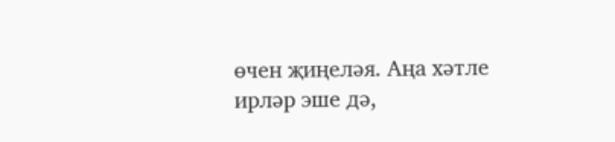өчен җиңеләя. Аңа хәтле ирләр эше дә,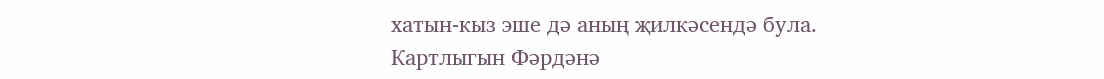хатын-кыз эше дә аның җилкәсендә була.
Картлыгын Фәрдәнә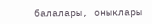балалары, оныклары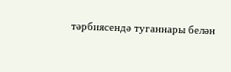тәрбиясендә туганнары белән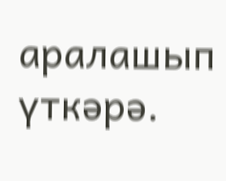аралашып үткәрә.